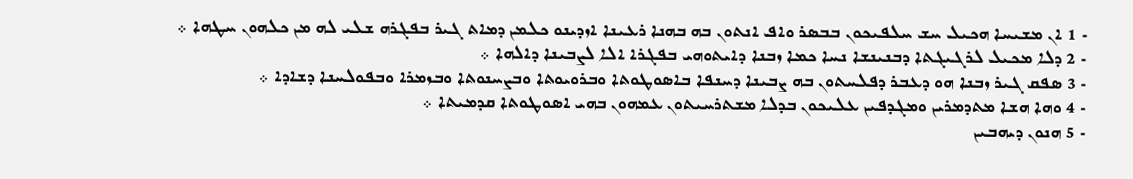- 1 ܐܢ ܡܫܝܚܐ ܗܟܝܠ ܚܫ ܚܠܦܝܟܘܢ ܒܒܤܪ ܘܐܦ ܐܢܬܘܢ ܒܗ ܒܗܢܐ ܪܥܝܢܐ ܐܙܕܝܢܘ ܟܠܡܢ ܕܡܐܬ ܓܝܪ ܒܦܓܪܗ ܫܠܝ ܠܗ ܡܢ ܟܠܗܘܢ ܚܛܗܐ ܀
- 2 ܕܠܐ ܡܟܝܠ ܠܪܓܝܓܬܐ ܕܒܢܝܢܫܐ ܢܚܐ ܟܡܐ ܙܒܢܐ ܕܐܝܬܘܗܝ ܒܦܓܪܐ ܐܠܐ ܠܨܒܝܢܐ ܕܐܠܗܐ ܀
- 3 ܤܦܩ ܓܝܪ ܙܒܢܐ ܗܘ ܕܥܒܪ ܕܦܠܚܬܘܢ ܒܗ ܨܒܝܢܐ ܕܚܢܦܐ ܒܐܤܘܛܘܬܐ ܘܒܪܘܝܘܬܐ ܘܒܨܚܢܘܬܐ ܘܒܙܡܪܐ ܘܒܦܘܠܚܢܐ ܕܫܐܕܐ ܀
- 4 ܘܗܐ ܗܫܐ ܡܬܕܡܪܝܢ ܘܡܓܕܦܝܢ ܥܠܝܟܘܢ ܒܕܠܐ ܡܫܬܪܚܝܬܘܢ ܥܡܗܘܢ ܒܗܝ ܐܤܘܛܘܬܐ ܩܕܡܝܬܐ ܀
- 5 ܗܢܘܢ ܕܝܗܒܝܢ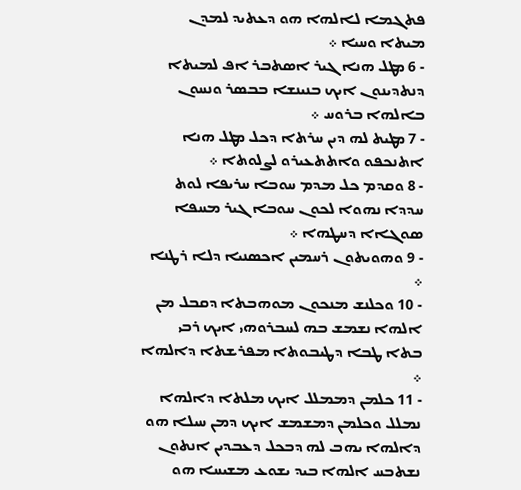ܦܬܓܡܐ ܠܐܠܗܐ ܗܘ ܕܥܬܝܕ ܠܡܕܢ ܡܝܬܐ ܘܚܝܐ ܀
- 6 ܡܛܠ ܗܢܐ ܓܝܪ ܐܤܬܒܪ ܐܦ ܠܡܝܬܐ ܕܢܬܕܝܢܘܢ ܐܝܟ ܒܢܝܢܫܐ ܒܒܤܪ ܘܢܚܘܢ ܒܐܠܗܐ ܒܪܘܚ ܀
- 7 ܡܛܝܬ ܠܗ ܕܝܢ ܚܪܬܐ ܕܟܠ ܡܛܠ ܗܢܐ ܐܬܢܟܦܘ ܘܐܬܬܥܝܪܘ ܠܨܠܘܬܐ ܀
- 8 ܘܩܕܡ ܟܠ ܡܕܡ ܚܘܒܐ ܚܪܝܦܐ ܠܘܬ ܚܕܕܐ ܢܗܘܐ ܠܟܘܢ ܚܘܒܐ ܓܝܪ ܡܚܦܐ ܤܘܓܐܐ ܕܚܛܗܐ ܀
- 9 ܘܗܘܝܬܘܢ ܪܚܡܝܢ ܐܟܤܢܝܐ ܕܠܐ ܪܛܢܐ ܀
- 10 ܘܟܠܢܫ ܡܢܟܘܢ ܡܘܗܒܬܐ ܕܩܒܠ ܡܢ ܐܠܗܐ ܢܫܡܫ ܒܗ ܠܚܒܪܘܗܝ ܐܝܟ ܪܒܝ ܒܬܐ ܛܒܐ ܕܛܝܒܘܬܐ ܡܦܪܫܬܐ ܕܐܠܗܐ ܀
- 11 ܟܠܡܢ ܕܡܡܠܠ ܐܝܟ ܡܠܬܐ ܕܐܠܗܐ ܢܡܠܠ ܘܟܠܡܢ ܕܡܫܡܫ ܐܝܟ ܕܡܢ ܚܝܠܐ ܗܘ ܕܐܠܗܐ ܝܗܒ ܠܗ ܕܒܟܠ ܕܥܒܕܝܢ ܐܢܬܘܢ ܢܫܬܒܚ ܐܠܗܐ ܒܝܕ ܝܫܘܥ ܡܫܝܚܐ ܗܘ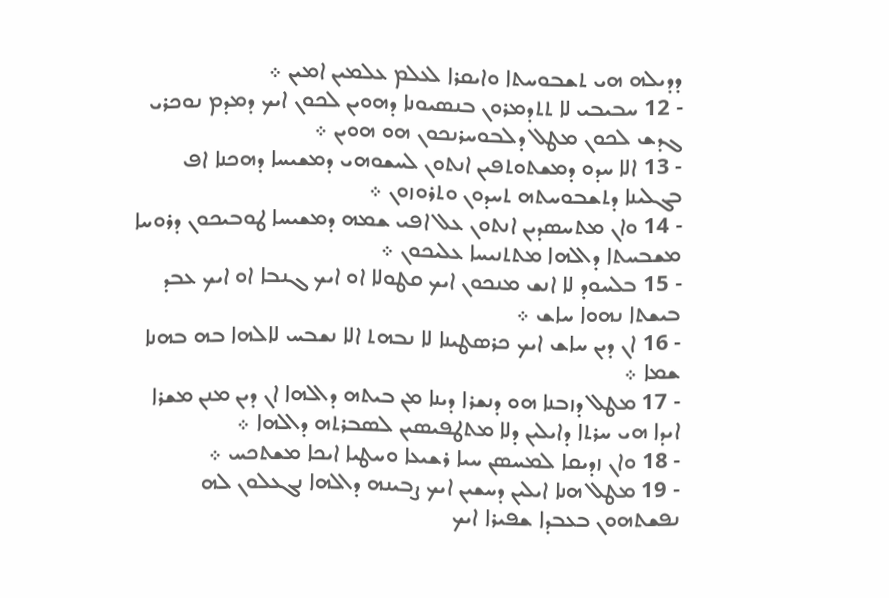ܕܕܝܠܗ ܗܝ ܬܫܒܘܚܬܐ ܘܐܝܩܪܐ ܠܥܠܡ ܥܠܡܝܢ ܐܡܝܢ ܀
- 12 ܚܒܝܒܝ ܠܐ ܬܬܕܡܪܘܢ ܒܢܤܝܘܢܐ ܕܗܘܝܢ ܠܟܘܢ ܐܝܟ ܕܡܕܡ ܢܘܟܪܝ ܓܕܫ ܠܟܘܢ ܡܛܠ ܕܠܒܘܚܪܢܟܘܢ ܗܘ ܗܘܝܢ ܀
- 13 ܐܠܐ ܚܕܘ ܕܡܫܬܘܬܦܝܢ ܐܢܬܘܢ ܠܚܫܘܗܝ ܕܡܫܝܚܐ ܕܗܟܢܐ ܐܦ ܒܓܠܝܢܐ ܕܬܫܒܘܚܬܗ ܬܚܕܘܢ ܘܬܪܘܙܘܢ ܀
- 14 ܘܐܢ ܡܬܚܤܕܝܢ ܐܢܬܘܢ ܥܠ ܐܦܝ ܫܡܗ ܕܡܫܝܚܐ ܛܘܒܝܟܘܢ ܕܪܘܚܐ ܡܫܒܚܬܐ ܕܐܠܗܐ ܡܬܬܢܝܚܐ ܥܠܝܟܘܢ ܀
- 15 ܒܠܚܘܕ ܠܐ ܐܢܫ ܡܢܟܘܢ ܐܝܟ ܩܛܘܠܐ ܐܘ ܐܝܟ ܓܢܒܐ ܐܘ ܐܝܟ ܥܒܕ ܒܝܫܬܐ ܢܗܘܐ ܚܐܫ ܀
- 16 ܐܢ ܕܝܢ ܚܐܫ ܐܝܟ ܟܪܤܛܝܢܐ ܠܐ ܢܒܗܬ ܐܠܐ ܢܫܒܚ ܠܐܠܗܐ ܒܗ ܒܗܢܐ ܫܡܐ ܀
- 17 ܡܛܠ ܕܙܒܢܐ ܗܘ ܕܢܫܪܐ ܕܝܢܐ ܡܢ ܒܝܬܗ ܕܐܠܗܐ ܐܢ ܕܝܢ ܡܢܢ ܡܫܪܐ ܐܝܕܐ ܗܝ ܚܪܬܐ ܕܐܝܠܝܢ ܕܠܐ ܡܬܛܦܝܤܝܢ ܠܤܒܪܬܗ ܕܐܠܗܐ ܀
- 18 ܘܐܢ ܙܕܝܩܐ ܠܡܚܤܢ ܚܝܐ ܪܫܝܥܐ ܘܚܛܝܐ ܐܝܟܐ ܡܫܬܟܚ ܀
- 19 ܡܛܠ ܗܢܐ ܐܝܠܝܢ ܕܚܫܝܢ ܐܝܟ ܨܒܝܢܗ ܕܐܠܗܐ ܢܓܥܠܘܢ ܠܗ ܢܦܫܬܗܘܢ ܒܥܒܕܐ ܫܦܝܪܐ ܐܝܟ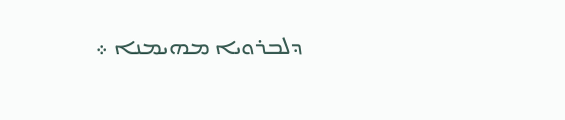ܕܠܒܪܘܝܐ ܡܗܝܡܢܐ ܀